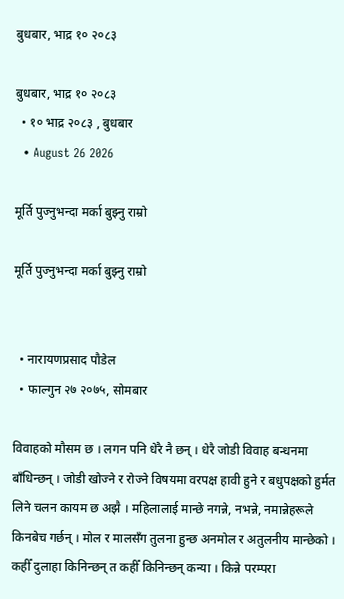बुधबार, भाद्र १० २०८३

बुधबार, भाद्र १० २०८३
  • १० भाद्र २०८३ , बुधबार
  • August 26 2026

मूर्ति पुज्नुभन्दा मर्का बुझ्नु राम्रो

मूर्ति पुज्नुभन्दा मर्का बुझ्नु राम्रो


  • नारायणप्रसाद पौडेल
  • फाल्गुन २७ २०७५, सोमबार

विवाहको मौसम छ । लगन पनि धेरै नै छन् । धेरै जोडी विवाह बन्धनमा बाँधिन्छन् । जोडी खोज्ने र रोज्ने विषयमा वरपक्ष हावी हुने र बधुपक्षको हुर्मत लिने चलन कायम छ अझै । महिलालाई मान्छे नगन्ने, नभन्ने, नमान्नेहरूले किनबेच गर्छन् । मोल र मालसँग तुलना हुन्छ अनमोल र अतुलनीय मान्छेको । कहीँ दुलाहा किनिन्छन् त कहीँ किनिन्छन् कन्या । किन्ने परम्परा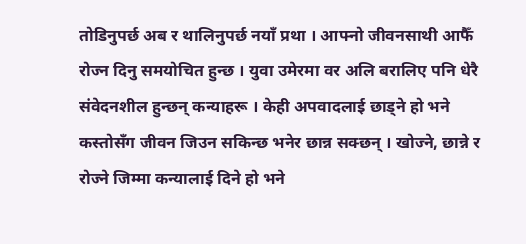तोडिनुपर्छ अब र थालिनुपर्छ नयाँ प्रथा । आफ्नो जीवनसाथी आफैँ रोज्न दिनु समयोचित हुन्छ । युवा उमेरमा वर अलि बरालिए पनि धेरै संवेदनशील हुन्छन् कन्याहरू । केही अपवादलाई छाड्ने हो भने कस्तोसँग जीवन जिउन सकिन्छ भनेर छान्न सक्छन् । खोज्ने, छान्ने र रोज्ने जिम्मा कन्यालाई दिने हो भने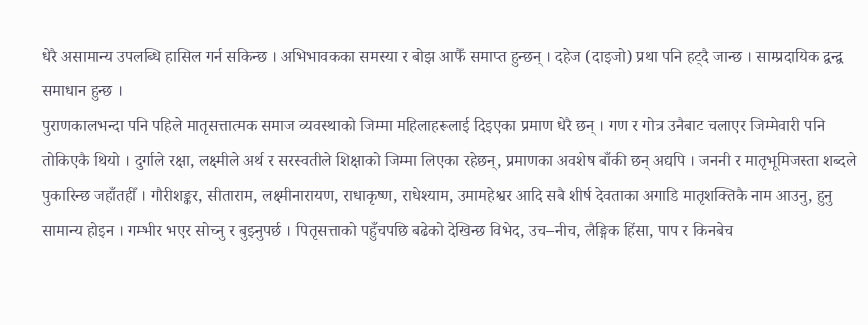धेरै असामान्य उपलब्धि हासिल गर्न सकिन्छ । अभिभावकका समस्या र बोझ आफैँ समाप्त हुन्छन् । दहेज (दाइजो) प्रथा पनि हट्दै जान्छ । साम्प्रदायिक द्वन्द्व समाधान हुन्छ ।
पुराणकालभन्दा पनि पहिले मातृसत्तात्मक समाज व्यवस्थाको जिम्मा महिलाहरूलाई दिइएका प्रमाण धेरै छन् । गण र गोत्र उनैबाट चलाएर जिम्मेवारी पनि तोकिएकै थियो । दुर्गाले रक्षा, लक्ष्मीले अर्थ र सरस्वतीले शिक्षाको जिम्मा लिएका रहेछन्, प्रमाणका अवशेष बाँकी छन् अद्यपि । जननी र मातृभूमिजस्ता शब्दले पुकारिन्छ जहाँतहीँ । गौरीशङ्कर, सीताराम, लक्ष्मीनारायण, राधाकृष्ण, राधेश्याम, उमामहेश्वर आदि सबै शीर्ष देवताका अगाडि मातृशक्तिकै नाम आउनु, हुनु सामान्य होइन । गम्भीर भएर सोच्नु र बुझ्नुपर्छ । पितृसत्ताको पहुँचपछि बढेको देखिन्छ विभेद, उच–नीच, लैङ्गिक हिंसा, पाप र किनबेच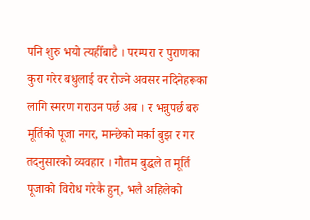पनि शुरु भयो त्यहीँबाटै । परम्परा र पुराणका कुरा गरेर बधुलाई वर रोज्ने अवसर नदिनेहरूका लागि स्मरण गराउन पर्छ अब । र भन्नुपर्छ बरु मूर्तिको पूजा नगर, मान्छेको मर्का बुझ र गर तदनुसारको व्यवहार । गौतम बुद्धले त मूर्ति पूजाको विरोध गरेकै हुन्, भलै अहिलेको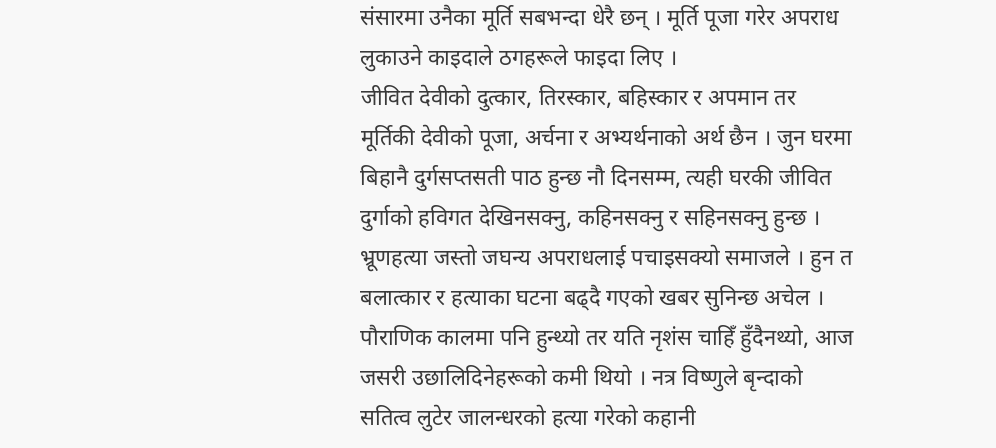संसारमा उनैका मूर्ति सबभन्दा धेरै छन् । मूर्ति पूजा गरेर अपराध लुकाउने काइदाले ठगहरूले फाइदा लिए ।
जीवित देवीको दुत्कार, तिरस्कार, बहिस्कार र अपमान तर मूर्तिकी देवीको पूजा, अर्चना र अभ्यर्थनाको अर्थ छैन । जुन घरमा बिहानै दुर्गसप्तसती पाठ हुन्छ नौ दिनसम्म, त्यही घरकी जीवित दुर्गाको हविगत देखिनसक्नु, कहिनसक्नु र सहिनसक्नु हुन्छ । भ्रूणहत्या जस्तो जघन्य अपराधलाई पचाइसक्यो समाजले । हुन त बलात्कार र हत्याका घटना बढ्दै गएको खबर सुनिन्छ अचेल । पौराणिक कालमा पनि हुन्थ्यो तर यति नृशंस चाहिँ हुँदैनथ्यो, आज जसरी उछालिदिनेहरूको कमी थियो । नत्र विष्णुले बृन्दाको सतित्व लुटेर जालन्धरको हत्या गरेको कहानी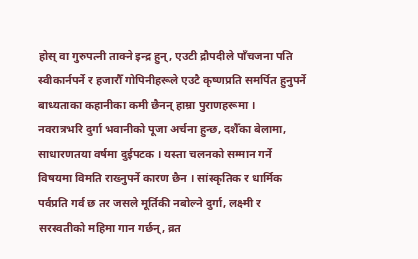होस् वा गुरुपत्नी ताक्ने इन्द्र हुन्, एउटी द्रौपदीले पाँचजना पति स्वीकार्नपर्ने र हजारौँ गोपिनीहरूले एउटै कृष्णप्रति समर्पित हुनुपर्ने बाध्यताका कहानीका कमी छैनन् हाम्रा पुराणहरूमा ।
नवरात्रभरि दुर्गा भवानीको पूजा अर्चना हुन्छ, दशैँका बेलामा, साधारणतया वर्षमा दुईपटक । यस्ता चलनको सम्मान गर्ने विषयमा विमति राख्नुपर्ने कारण छैन । सांस्कृतिक र धार्मिक पर्वप्रति गर्व छ तर जसले मूर्तिकी नबोल्ने दुर्गा, लक्ष्मी र सरस्वतीको महिमा गान गर्छन्, व्रत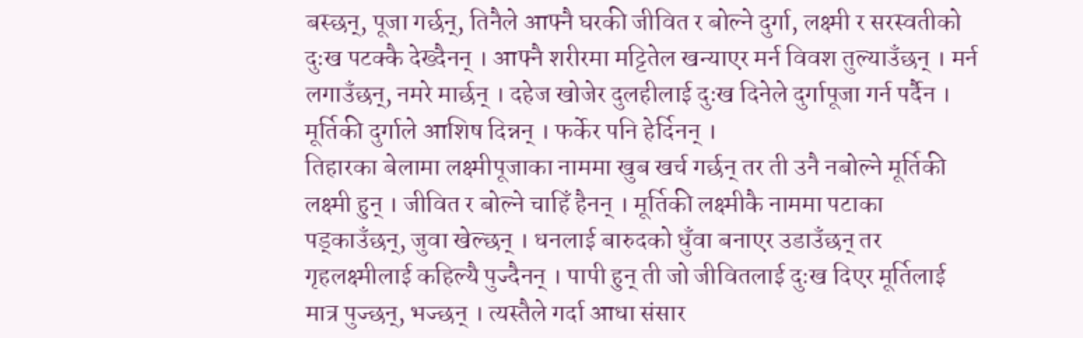बस्छन्, पूजा गर्छन्, तिनैले आफ्नै घरकी जीवित र बोल्ने दुर्गा, लक्ष्मी र सरस्वतीको दुःख पटक्कै देख्दैनन् । आफ्नै शरीरमा मट्टितेल खन्याएर मर्न विवश तुल्याउँछन् । मर्न लगाउँछन्, नमरे मार्छन् । दहेज खोजेर दुलहीलाई दुःख दिनेले दुर्गापूजा गर्न पर्दैन । मूर्तिकी दुर्गाले आशिष दिन्नन् । फर्केर पनि हेर्दिनन् ।
तिहारका बेलामा लक्ष्मीपूजाका नाममा खुब खर्च गर्छन् तर ती उनै नबोल्ने मूर्तिकी लक्ष्मी हुन् । जीवित र बोल्ने चाहिँ हैनन् । मूर्तिकी लक्ष्मीकै नाममा पटाका पड्काउँछन्, जुवा खेल्छन् । धनलाई बारुदको धुँवा बनाएर उडाउँछन् तर गृहलक्ष्मीलाई कहिल्यै पुज्दैनन् । पापी हुन् ती जो जीवितलाई दुःख दिएर मूर्तिलाई मात्र पुज्छन्, भज्छन् । त्यस्तैले गर्दा आधा संसार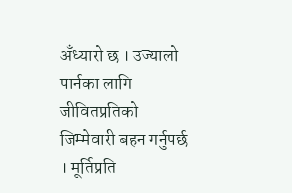अँध्यारो छ । उज्यालो पार्नका लागि जीवितप्रतिको जिम्मेवारी बहन गर्नुपर्छ । मूर्तिप्रति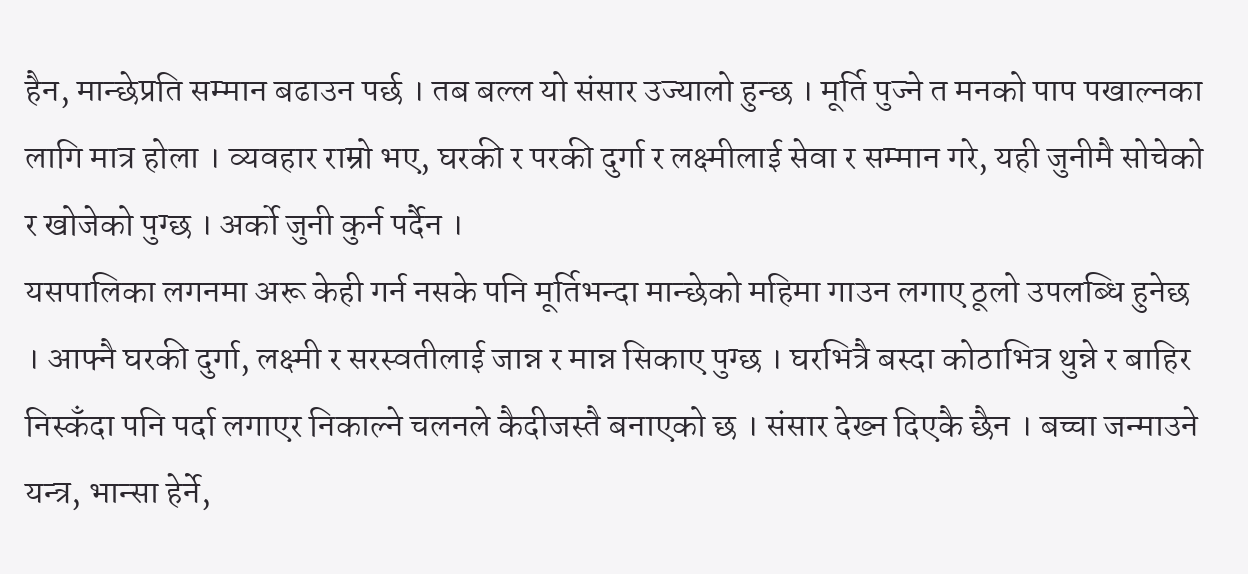हैन, मान्छेप्रति सम्मान बढाउन पर्छ । तब बल्ल यो संसार उज्यालो हुन्छ । मूर्ति पुज्ने त मनको पाप पखाल्नका लागि मात्र होला । व्यवहार राम्रो भए, घरकी र परकी दुर्गा र लक्ष्मीलाई सेवा र सम्मान गरे, यही जुनीमै सोचेको र खोजेको पुग्छ । अर्को जुनी कुर्न पर्दैन ।
यसपालिका लगनमा अरू केही गर्न नसके पनि मूर्तिभन्दा मान्छेको महिमा गाउन लगाए ठूलो उपलब्धि हुनेछ । आफ्नै घरकी दुर्गा, लक्ष्मी र सरस्वतीलाई जान्न र मान्न सिकाए पुग्छ । घरभित्रै बस्दा कोठाभित्र थुन्ने र बाहिर निस्कँदा पनि पर्दा लगाएर निकाल्ने चलनले कैदीजस्तै बनाएको छ । संसार देख्न दिएकै छैन । बच्चा जन्माउने यन्त्र, भान्सा हेर्ने,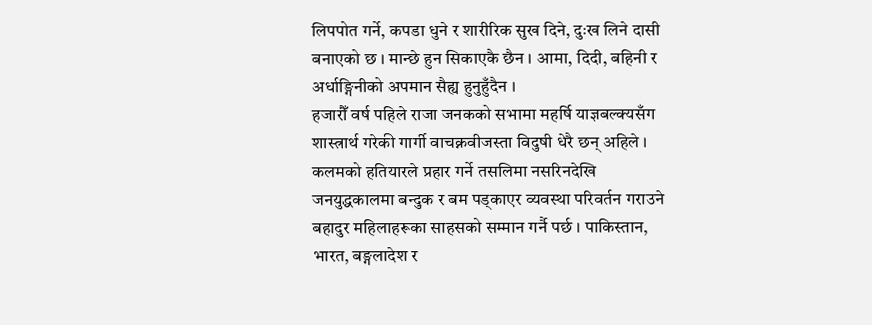लिपपोत गर्ने, कपडा धुने र शारीरिक सुख दिने, दुःख लिने दासी बनाएको छ । मान्छे हुन सिकाएकै छैन । आमा, दिदी, बहिनी र अर्धाङ्गिनीको अपमान सैह्य हुनुहुँदैन ।
हजारौँ वर्ष पहिले राजा जनकको सभामा महर्षि याज्ञबल्क्यसँग शास्त्रार्थ गरेकी गार्गी वाचक्नवीजस्ता विदुषी धेरै छन् अहिले । कलमको हतियारले प्रहार गर्ने तसलिमा नसरिनदेखि जनयुद्धकालमा बन्दुक र बम पड्काएर व्यवस्था परिवर्तन गराउने बहादुर महिलाहरूका साहसको सम्मान गर्नै पर्छ । पाकिस्तान, भारत, बङ्गलादेश र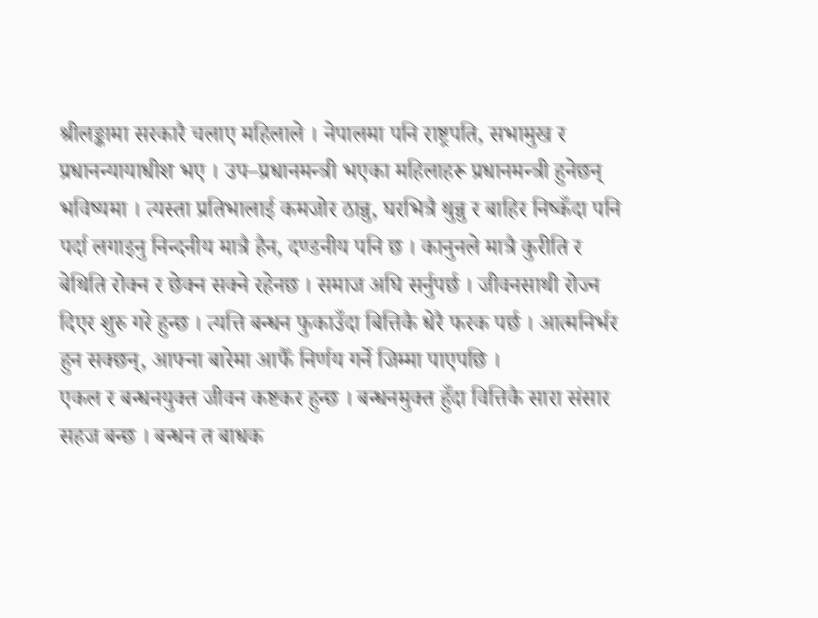श्रीलङ्कामा सरकारै चलाए महिलाले । नेपालमा पनि राष्ट्रपति, सभामुख र प्रधानन्यायाधीश भए । उप–प्रधानमन्त्री भएका महिलाहरू प्रधानमन्त्री हुनेछन् भविष्यमा । त्यस्ता प्रतिभालाई कमजोर ठान्नु, घरभित्रै थुन्नु र बाहिर निष्कँदा पनि पर्दा लगाइनु निन्दनीय मात्रै हैन, दण्डनीय पनि छ । कानुनले मात्रै कुरीति र बेथिति रोक्न र छेक्न सक्ने रहेनछ । समाज अघि सर्नुपर्छ । जीवनसाथी रोज्न दिएर शुरु गरे हुन्छ । त्यत्ति बन्धन फुकाउँदा बित्तिकै धेरै फरक पर्छ । आत्मनिर्भर हुन सक्छन्, आफ्ना बारेमा आफैँ निर्णय गर्ने जिम्मा पाएपछि ।
एकल र बन्धनयुक्त जीवन कष्टकर हुन्छ । बन्धनमुक्त हुँदा वित्तिकै सारा संसार सहज बन्छ । बन्धन त बाधक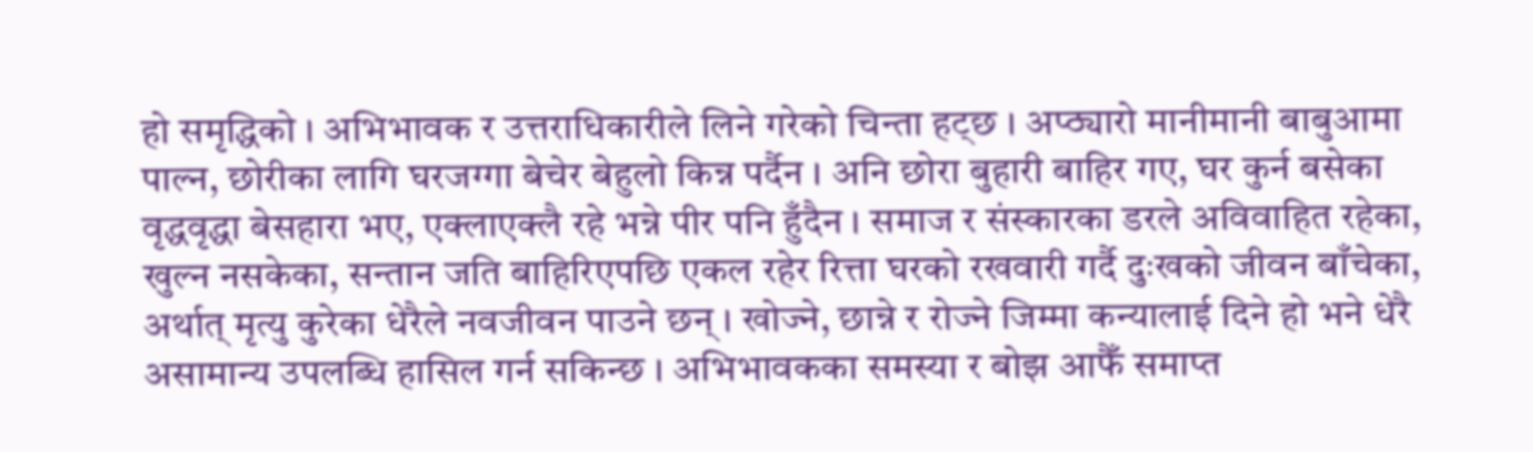हो समृद्धिको । अभिभावक र उत्तराधिकारीले लिने गरेको चिन्ता हट्छ । अप्ठ्यारो मानीमानी बाबुआमा पाल्न, छोरीका लागि घरजग्गा बेचेर बेहुलो किन्न पर्दैन । अनि छोरा बुहारी बाहिर गए, घर कुर्न बसेका वृद्धवृद्धा बेसहारा भए, एक्लाएक्लै रहे भन्ने पीर पनि हुँदैन । समाज र संस्कारका डरले अविवाहित रहेका, खुल्न नसकेका, सन्तान जति बाहिरिएपछि एकल रहेर रित्ता घरको रखवारी गर्दै दुःखको जीवन बाँचेका, अर्थात् मृत्यु कुरेका धेरैले नवजीवन पाउने छन् । खोज्ने, छान्ने र रोज्ने जिम्मा कन्यालाई दिने हो भने धेरै असामान्य उपलब्धि हासिल गर्न सकिन्छ । अभिभावकका समस्या र बोझ आफैँ समाप्त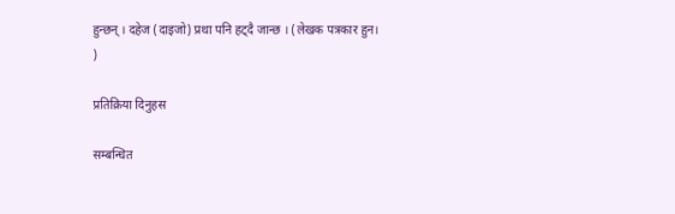हुन्छन् । दहेज (दाइजो) प्रथा पनि हट्दै जान्छ । (लेखक पत्रकार हुन। )

प्रतिक्रिया दिनुहस

सम्बन्धित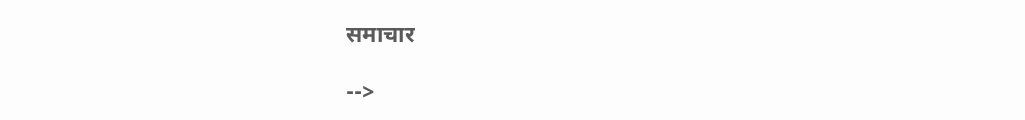समाचार

-->